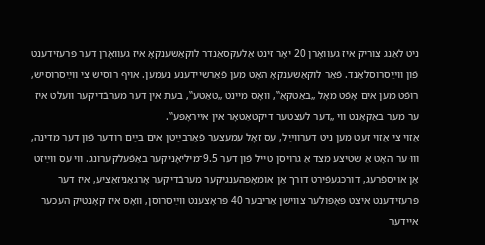ניט לאַנג צוריק איז געוואָרן 20 יאָר זינט אַלעקסאַנדר לוקאַשענקאָ איז געוואָרן דער פּרעזידענט פֿון ווײַסרוסלאַנד. פֿאַר לוקאַשענקאָ האָט מען פֿאַרשיידענע נעמען. אויף רוסיש צי ווײַסרוסיש, רופֿט מען אים אָפֿט מאָל „באַטקאַ‟, וואָס מיינט „טאַטע‟, בעת אין דער מערבֿדיקער וועלט איז ער מער באַקאַנט ווי „דער לעצטער דיקטאַטאָר אין אייראָפּע‟.
אַזוי צי אַזוי זעט מען ניט דערווײַל, עס זאָל עמעצער פֿאַרבײַטן אים בײַם רודער פֿון דער מדינה, וווּ ער האָט אַ שטיצע מצד אַ גרויסן טייל פֿון דער 9.5־מיליאָניקער באַפֿעלקערונג. ווי עס ווײַזט אַן אויספֿרעג, דורכגעפֿירט דורך אַן אומאָפּהענגיקער מערבֿדיקער אָרגאַניזאַציע, איז דער פּרעזידענט איצט פּאָפּולער צווישן אַריבער 40 פּראָצענט ווײַסרוסן, וואָס איז קאָנטיק העכער איידער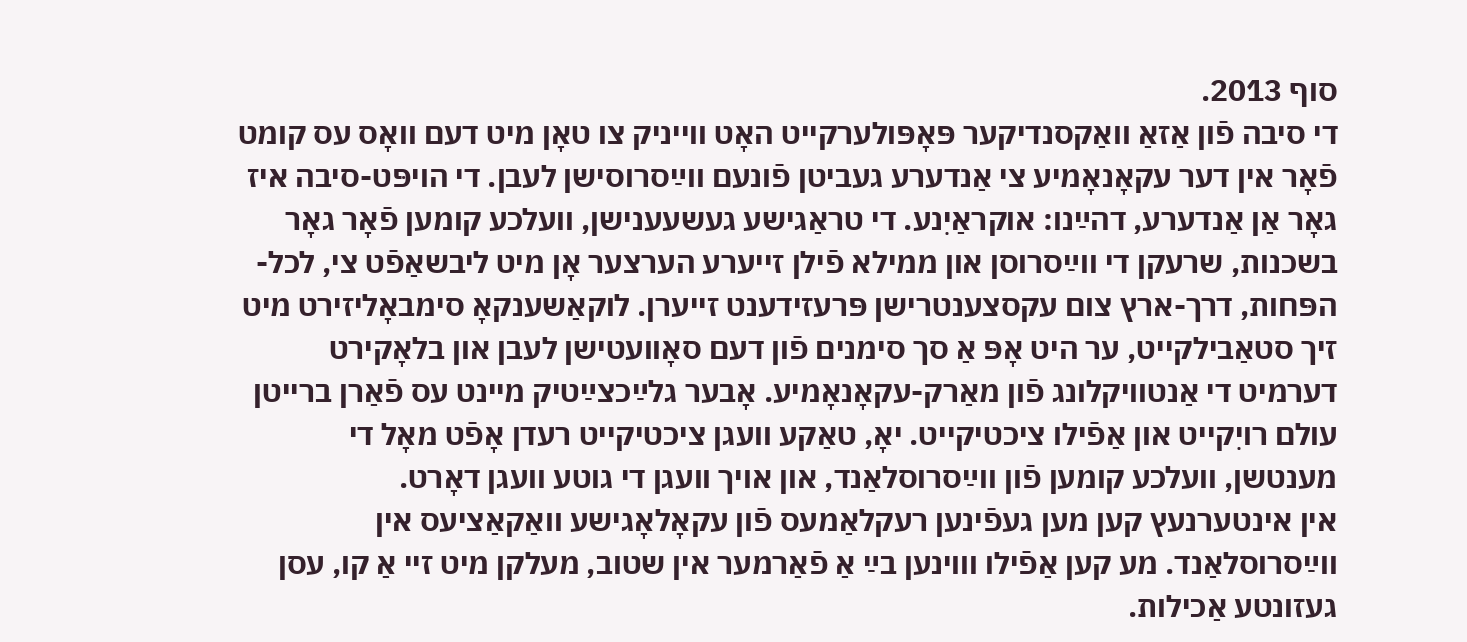סוף 2013.
די סיבה פֿון אַזאַ וואַקסנדיקער פּאָפּולערקייט האָט ווייניק צו טאָן מיט דעם וואָס עס קומט פֿאָר אין דער עקאָנאָמיע צי אַנדערע געביטן פֿונעם ווײַסרוסישן לעבן. די הויפּט-סיבה איז גאָר אַן אַנדערע, דהײַנו: אוקראַיִנע. די טראַגישע געשעענישן, וועלכע קומען פֿאָר גאָר בשכנות, שרעקן די ווײַסרוסן און ממילא פֿילן זייערע הערצער אָן מיט ליבשאַפֿט צי, לכל-הפּחות, דרך-ארץ צום עקסצענטרישן פּרעזידענט זייערן. לוקאַשענקאָ סימבאָליזירט מיט זיך סטאַבילקייט, ער היט אָפּ אַ סך סימנים פֿון דעם סאָוועטישן לעבן און בלאָקירט דערמיט די אַנטוויקלונג פֿון מאַרק-עקאָנאָמיע. אָבער גלײַכצײַטיק מיינט עס פֿאַרן ברייטן עולם רויִקייט און אַפֿילו ציכטיקייט. יאָ, טאַקע וועגן ציכטיקייט רעדן אָפֿט מאָל די מענטשן, וועלכע קומען פֿון ווײַסרוסלאַנד, און אויך וועגן די גוטע וועגן דאָרט.
אין אינטערנעץ קען מען געפֿינען רעקלאַמעס פֿון עקאָלאָגישע וואַקאַציעס אין ווײַסרוסלאַנד. מע קען אַפֿילו וווינען בײַ אַ פֿאַרמער אין שטוב, מעלקן מיט זיי אַ קו, עסן געזונטע אַכילות.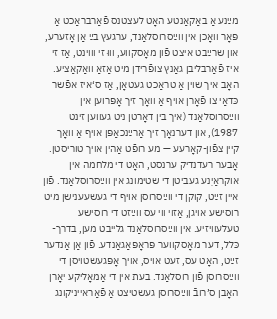מײַנע אַ באַקאַנטע האָט לעצטנס פֿאַרבראַכט אַ פּאָר וואָכן אין ווײַסרוסלאַנד, ערגעץ בײַ אַן אָזערע, און שרײַבט איצט פֿון מאָסקווע, וווּ זי וווינט, אַז זי איז פֿאַרבליבן גאַנץ צופֿרידן מיט אַזאַ וואַקאַציע. האָב איך שוין אַ טראַכט געטאָן, אַז ס‘איז אפֿשר כּדאַי צו פֿאָרן אויף אַ וואָך זיך אָפּרוען אין ווײַסרוסלאַנד (איך בין דאָרטן ניט געווען זינט 1987), און דערנאָך זיך אַרײַנכאַפּן אויף אַ וואָך קיין צפֿון-קאָרעע — מע רופֿט אַהין אויך טוריסטן.
אָבער רעדנדיק ערנסט, האָט די מלחמה אין אוקראַיִנע געביטן די שטימונג אין ווײַסרוסלאַנד. פֿון איין זײַט, קוקן די ווײַסרוסן אויף די געשעענישן מיט רוסישע אויגן, אַזוי ווי עס ווײַזט די רוסישע טעלעוויזיע. אין ווײַסרוסלאַנד גלייבט מען, בדרך-כּלל, דער מאָסקווער פּראָפּאַגאַנדע. פֿון אַן אַנדער זײַט, האָט עס, זעט אויס, אויך אָפּגעשטויסן די ווײַסרוסן פֿון רוסלאַנד. בעת אין די אַמאָליקע יאָרן האָבן ס׳רובֿ ווײַסרוסן געשטיצט אַ פֿאַראייניקונג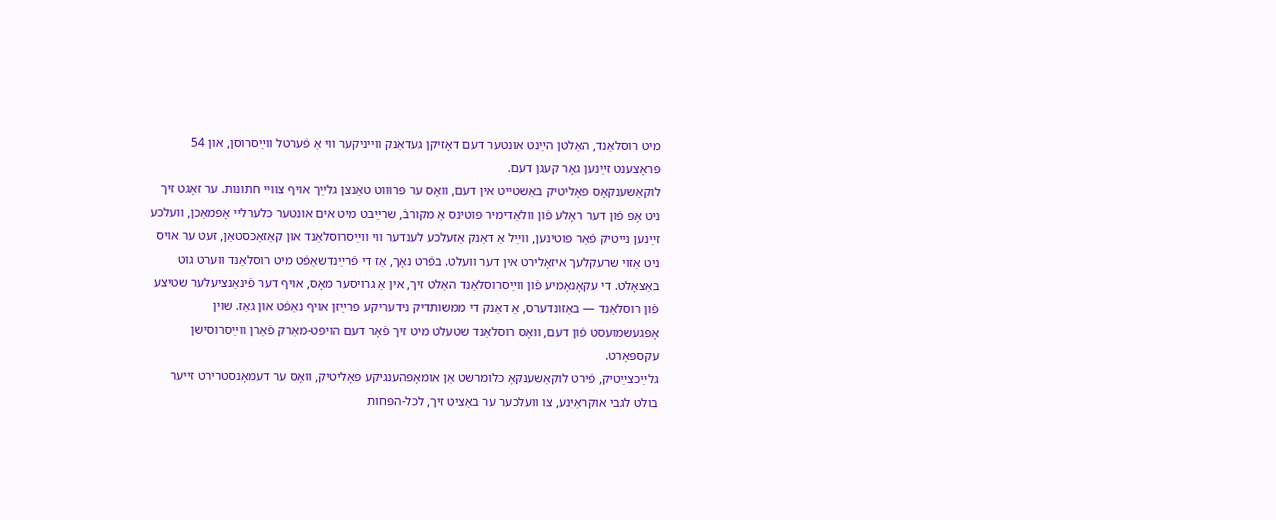מיט רוסלאַנד, האַלטן הײַנט אונטער דעם דאָזיקן געדאַנק ווייניקער ווי אַ פֿערטל ווײַסרוסן, און 54 פּראָצענט זײַנען גאָר קעגן דעם.
לוקאַשענקאָס פּאָליטיק באַשטייט אין דעם, וואָס ער פּרוּווט טאַנצן גלײַך אויף צוויי חתונות. ער זאָגט זיך ניט אָפּ פֿון דער ראָלע פֿון וולאַדימיר פּוטינס אַ מקורבֿ, שרײַבט מיט אים אונטער כּלערליי אָפּמאַכן, וועלכע זײַנען נייטיק פֿאַר פּוטינען, ווײַל אַ דאַנק אַזעלכע לענדער ווי ווײַסרוסלאַנד און קאַזאַכסטאַן, זעט ער אויס ניט אַזוי שרעקלעך איזאָלירט אין דער וועלט. בפֿרט נאָך, אַז די פֿרײַנדשאַפֿט מיט רוסלאַנד ווערט גוט באַצאָלט. די עקאָנאָמיע פֿון ווײַסרוסלאַנד האַלט זיך, אין אַ גרויסער מאָס, אויף דער פֿינאַנציעלער שטיצע פֿון רוסלאַנד — באַזונדערס, אַ דאַנק די ממשותדיק נידעריקע פּרײַזן אויף נאַפֿט און גאַז. שוין אָפּגעשמועסט פֿון דעם, וואָס רוסלאַנד שטעלט מיט זיך פֿאָר דעם הויפּט-מאַרק פֿאַרן ווײַסרוסישן עקספּאָרט.
גלײַכצײַטיק, פֿירט לוקאַשענקאָ כּלומרשט אַן אומאָפּהענגיקע פּאָליטיק, וואָס ער דעמאָנסטרירט זייער בולט לגבי אוקראַיִנע, צו וועלכער ער באַציט זיך, לכל-הפּחות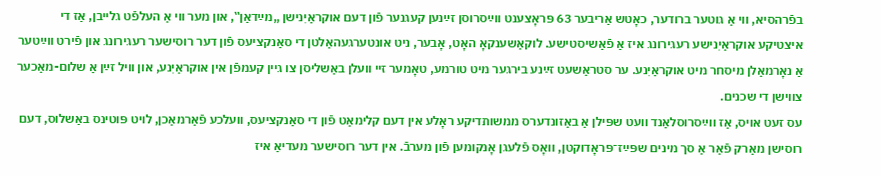בפֿרהסיא, ווי אַ גוטער ברודער, כאָטש אַריבער 63 פּראָצענט ווײַסרוסן זײַנען קעגנער פֿון דעם אוקראַיִנישן „מײַדאַן‟, און מער ווי אַ העלפֿט גלייבן, אַז די איצטיקע אוקראַיִנישע רעגירונג איז אַ פֿאַשיסטישע. לוקאַשענקאָ האָט, אָבער, ניט אונטערגעהאַלטן די סאַנקציעס פֿון דער רוסישער רעגירונג און פֿירט ווײַטער אַ נאָרמאַלן מיסחר מיט אוקראַיִנע. ער סטראַשעט זײַנע בירגער מיט טורמע, טאָמער זיי וועלן באַשליסן צו גיין קעמפֿן אין אוקראַיִנע, און וויל זײַן אַ שלום-מאַכער צווישן די שכנים.
עס זעט אויס, אַז ווײַסרוסלאַנד וועט שפּילן אַ באַזונדערס ממשותדיקע ראָלע אין דעם קלימאַט פֿון די סאַנקציעס, וועלכע פֿאַרמאַכן, לויט פּוטינס באַשלוס, דעם רוסישן מאַרק פֿאַר אַ סך מינים שפּײַז־פּראָדוקטן, וואָס פֿלעגן אָנקומען פֿון מערבֿ. אין דער רוסישער מעדיאַ איז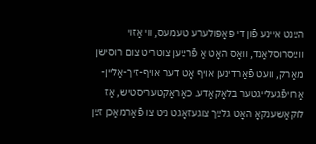הײַנט איינע פֿון די פּאָפּולערע טעמעס, ווי אַזוי ווײַסרוסלאַנד, וואָס האָט אַ פֿרײַען צוטריט צום רוסישן מאַרק, וועט פֿאַרדינען אויף אָט דער אויף-זיך-אַליין-אַרויפֿגעלייגטער בלאָקאַדע. כאַראַקטעריסטיש, אַז לוקאַשענקאָ האָט גלײַך צוגעזאָגט ניט צו פֿאַרמאַכן זײַן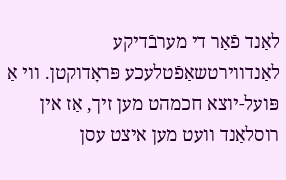לאַנד פֿאַר די מערבֿדיקע לאַנדווירטשאַפֿטלעכע פּראָדוקטן. ווי אַ פּועל-יוצא חכמהט מען זיך, אַז אין רוסלאַנד וועט מען איצט עסן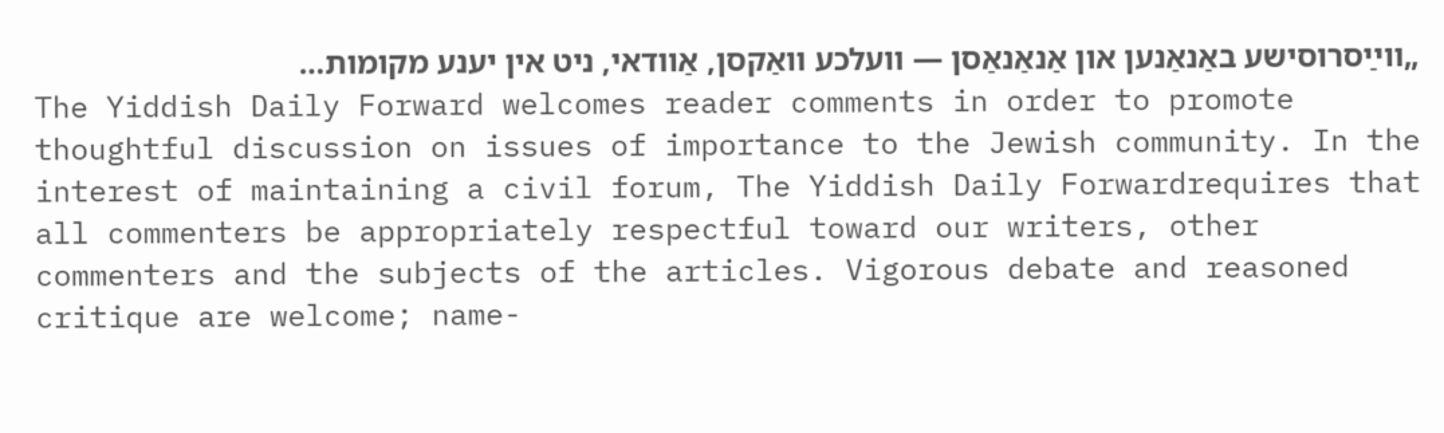„ווײַסרוסישע באַנאַנען און אַנאַנאַסן — וועלכע וואַקסן, אַוודאי, ניט אין יענע מקומות…
The Yiddish Daily Forward welcomes reader comments in order to promote thoughtful discussion on issues of importance to the Jewish community. In the interest of maintaining a civil forum, The Yiddish Daily Forwardrequires that all commenters be appropriately respectful toward our writers, other commenters and the subjects of the articles. Vigorous debate and reasoned critique are welcome; name-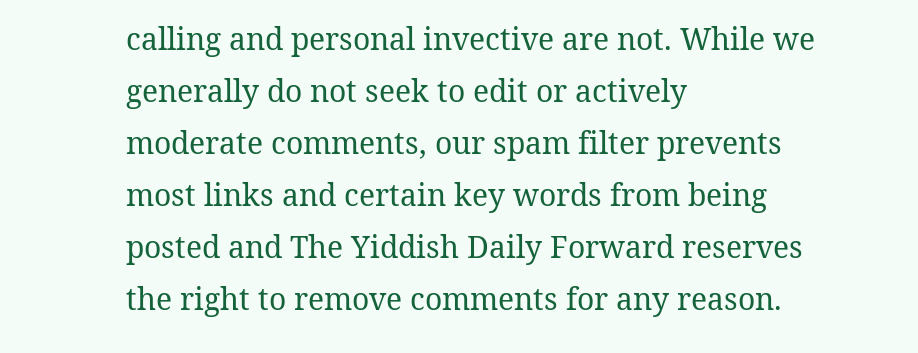calling and personal invective are not. While we generally do not seek to edit or actively moderate comments, our spam filter prevents most links and certain key words from being posted and The Yiddish Daily Forward reserves the right to remove comments for any reason.